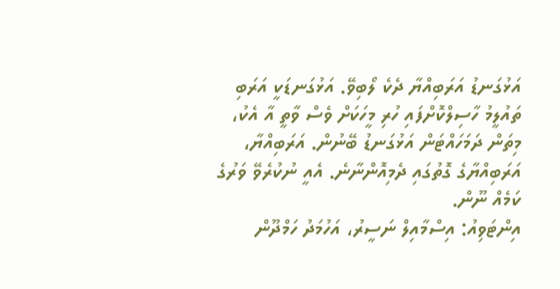އަޅުގަނޑު އަރަބިއްޔާ ދެކެ ލޯބިވޭ. އަޅުގަނޑަކީ އަރަބި ތައުލީމު ހާސިލްކޮށްފައި ހުރި މީހަކަށް ވެސް ވާތީ އާ އެކު، މިތަން ދަމަހައްޓަން އަޅުގަނޑު ބޭނުން. އަރަބިއްޔާ، އަރަބިއްޔާގެ ގޮތުގައި ދެމިއޮންނާނެ. އެއީ ނުކުރެވޭ ވަރުގެ ކަމެއް ނޫން.
އިންޓަވިއު: އިސްމާއިލް ނަސީރު، އަހުމަދު ހަމްދޫން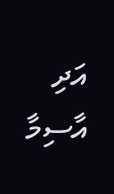އަދި އާސިމާ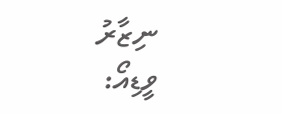ނިޒާރު
ވީޑިއޯ: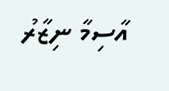އާސިމާ ނިޒާރު